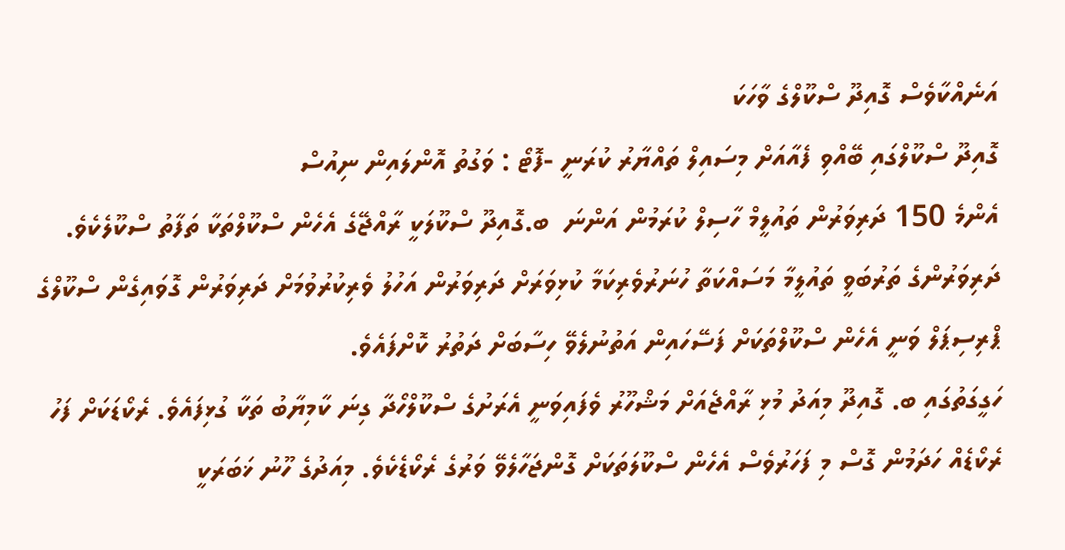އަނެއްކާވެސް ގޮއިދޫ ސްކޫލްގެ ވާހަކަ
ގޮއިދޫ ސްކޫލްގައި ބޭއްވި ފެއާއަށް މިސައިލް ތައްޔާރު ކުރަނީ -ފޮޓޯ : ވަގުތު އޮންލައިން ނިއުސް
އެންމެ 150 ދަރިވަރުން ތައުލީމް ހާސިލް ކުރަމުން އަންނަ  ބ.ގޮއިދޫ ސްކޫލަކީ ރާއްޖޭގެ އެހެން ސްކޫލްތަކާ ތަފާތު ސްކޫލެކެވެ. ދަރިވަރުންގެ ތަރުބަވީ ތައުލީމާ މަސައްކަތާ ހުނަރުވެރިކަމާ ކުޅިވަރަށް ދަރިވަރުން އަހުލު ވެރިކުރުވުމަށް ދަރިވަރުން ގޮވައިގެން ސްކޫލްގެ ޕްރިސިޕަލް ވަނީ އެހެން ސްކޫލްތަކަށް ފަސޭހައިން އަތުނުލެވޭ ހިސާބަށް ދަތުރު ކޮށްފައެވެ.
ހަގީގަތުގައި ބ. ގޮއިދޫ މިއަދު މުޅި ރާއްޖެއަށް މަޝްހޫރު ވެފައިވަނީ އެރަށުގެ ސްކޫލްހޯދާ ގިނަ ކާމިޔާބު ތަކާ ގުޅިފައެވެ. ރެކޯޑަކަށް ފަހު ރެކޯޑެއް ހަދަމުން ގޮސް މި ފަހަރުވެސް އެހެން ސްކޫލަތަކަށް ގޮންޖަހާލެވޭ ވަރުގެ ރެކޯޑެކެވެ. މިއަދުގެ ހޫނު ޚަބަރަކީ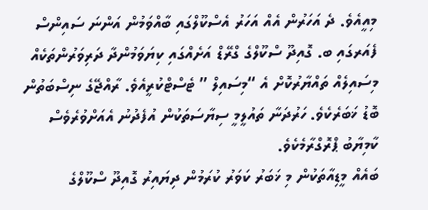މިއީއެވެ. ދެ އަހަރުން އެއް އަހަރު އެސްކޫލްގައި ބާއްވަމުން އަންނަ ސައިންސް ފެއަރގައި ބ. ގޮއިދޫ ސްކޫލްގެ ގްރޭޑް އަށެއްގައި ކިޔަވަމުންދާ ދަރިވަރުންތަކެއް މިސައިލެއް ތައްޔާރުކޮށް އެ “މިސައިލް ” ޓެސްޓްކުރީއެވެ. ރާއްޖޭގެ ނިސްބަތުން ބޮޑު ޚަބަރެކެވެ. ހަރުދަނާ ތައުލީމީ ސިޔާސަތަކުން އުފެދުނު އެއަށްވުރެވެސް ކާމިޔާބު ޕްރޮގްރާމެކެވެ.
ބައެއް މީޑިއާތަކުން މި ޚަބަރު ކަވަރު ކުރަމުން ދިޔައިރު ގޮއިދޫ ސްކޫލްގެ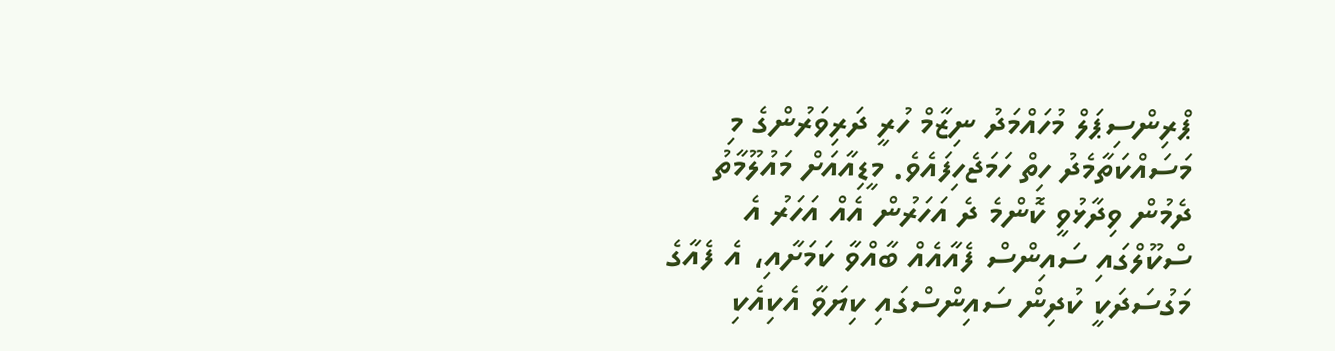ޕްރިންސިޕަލް މުހައްމަދު ނިޒާމް ހުރީ ދަރިވަރުންގެ މި މަސައްކަތާމެދު ހިތް ހަމަޖެހިފައެވެ. މީޑިއާއަށް މައުލޫމާތު ދެމުން ވިދާޅުވީ ކޮންމެ ދެ އަހަރުން އެއް އަހަރު އެ ސްކޫލްގައި ސައިންސް ފެއާއެއް ބާއްވާ ކަމަށާއި، އެ ފެއާގެ މަގުސަދަކީ ކުދިން ސައިންސްގައި ކިޔަވާ އެކިއެކި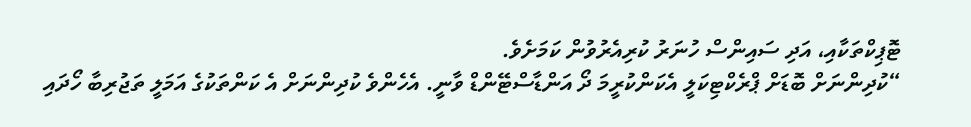ޓޮޕިކްތަކާއި، އަދި ސައިންސް ހުނަރު ކުރިއެރުވުން ކަމަށެވެ.
“ކުދިންނަށް ބޮޑަށް ޕްރެކްޓިކަލީ އެކަންކުރީމަ ދޯ އަންޑާސްޓޭންޑް ވާނީ. އެހެންވެ ކުދިންނަށް އެ ކަންތަކުގެ އަމަލީ ތަޖުރިބާ ހޯދައި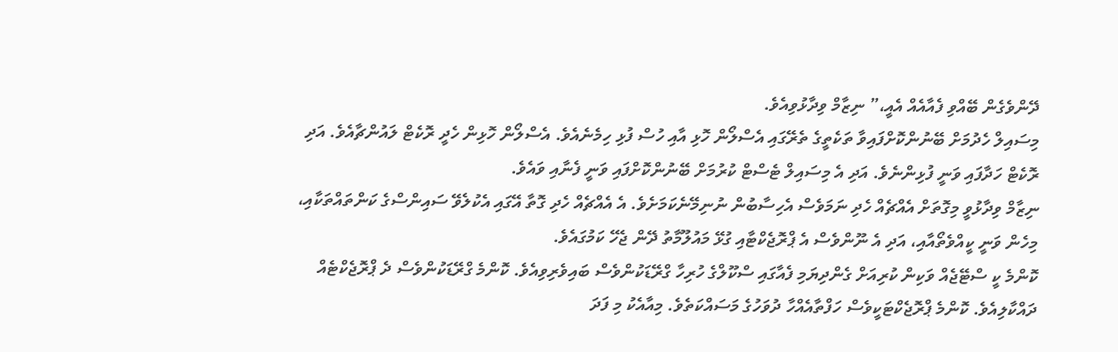ދޭންވެގެން ބޭއްވި ފެއާއެއް އެއީ،” ނިޒާމް ވިދާޅުވިއެވެ.
މިސައިލް ހެދުމަށް ބޭނުންކޮށްފައިވާ ތަކެތީގެ ތެރޭގައި އެސްލޯން ހޮޅި އާއި ހުސް ފުޅި ހިމެނެއެވެ. އެސްލޯން ހޮޅިން ހެދީ ރޮކެޓް ލައުންޗާއެވެ. އަދި ރޮކެޓް ހަދާފައި ވަނީ ފުޅިންނެވެ. އަދި އެ މިސައިލް ޓެސްޓް ކުރުމަށް ބޭނުންކޮށްފައި ވަނީ ފެނާއި ވައެވެ.
ނިޒާމް ވިދާޅުވީ މިގޮތަށް އެއްޗެއް ހެދި ނަމަވެސް އެހިސާބުން ނުނިމޭނެކަމަށެވެ. އެ އެއްޗެއް ހެދި ގޮތާ އޭގައި އެކުލެވޭ ސައިންސްގެ ކަންތައްތަކާއި، މިހެން ވަނީ ކީއްވެތޯއާއި، އަދި އެ ނޫންވެސް އެ ޕްރޮޖެކްޓާއި ގުޅޭ މައުލޫމާތު ދޭން ޖެހޭ ކަމުގައެވެ.
ކޮންމެ ކީ ސްޓޭޖެއް ވަކިން ކުރިއަށް ގެންދިޔަމި ފެއާގައި ސްކޫލްގެ ހުރިހާ ގްރޭޑަކުންވެސް ބައިވެރިވިއެވެ. ކޮންމެ ގްރޭޑަކުންވެސް ދެ ޕްރޮޖެކްޓެއް ދައްކާލިއެވެ. ކޮންމެ ޕްރޮޖެކްޓަކީވެސް ހަފްތާއެއްހާ ދުވަހުގެ މަސައްކަތެވެ. މިއާއެކު މި ފަދަ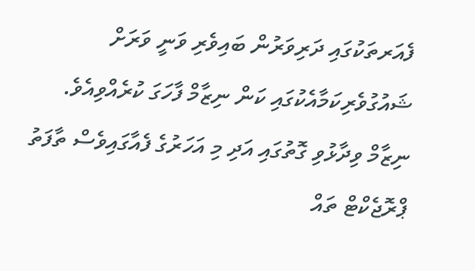ފެއަރތަކުގައި ދަރިވަރުން ބައިވެރި ވަނީ ވަރަށް ޝައުގުވެރިކަމާއެކުގައި ކަން ނިޒާމް ފާހަގަ ކުރެއްވިއެވެ.
ނިޒާމް ވިދާޅުވި ގޮތުގައި އަދި މި އަހަރުގެ ފެއާގައިވެސް ތާފަތު ޕްރޮޖެކްޓް ތައް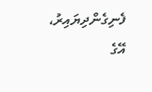ފެނިގެންދިޔައިރު، އޭގެ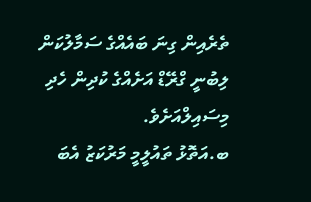ތެރެއިން ގިނަ ބައެއްގެ ސަމާލުކަން ލިބުނީ ގްރޭޑް އަށެއްގެ ކުދިން ހެދި މިސައިލްއަށެވެ.
ބ.އަތޮޅު ތައުލީމީ މަރުކަޒު އެބަ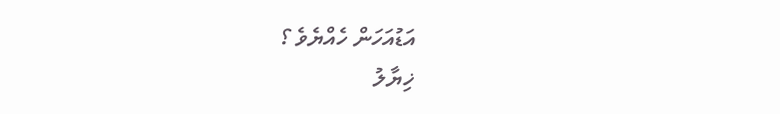އަޑުއަހަން ހެއްޔެވެ ؟
ޚިޔާލު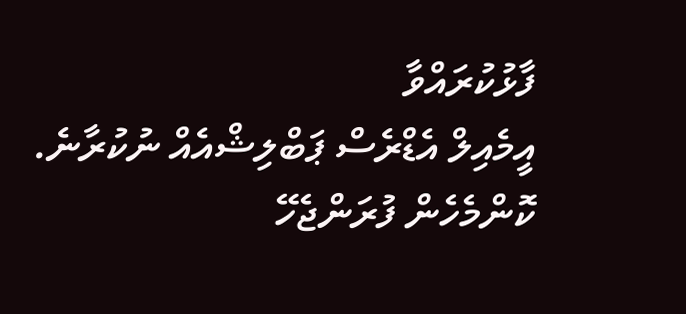ފާޅުކުރައްވާ
އީމެއިލް އެޑްރެސް ޕަބްލިޝްއެއް ނުކުރާނެ. ކޮންމެހެން ފުރަންޖެހޭ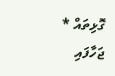ގޮޅިތައް * ޖަހާފައި